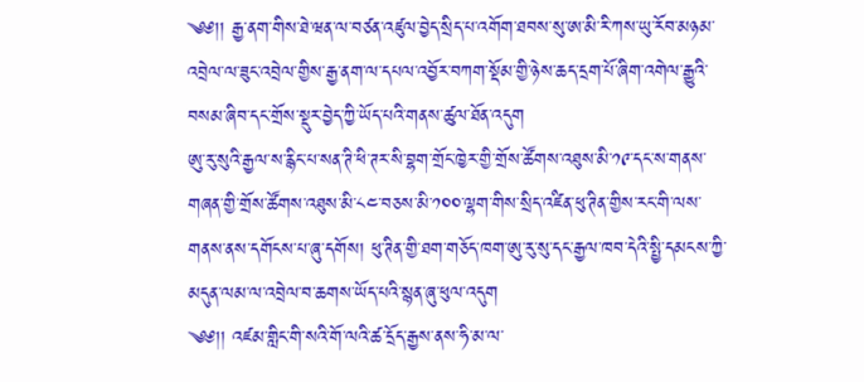༄༅།། རྒྱ་ནག་གིས་ཐེ་ཝན་ལ་བཙན་འཛུལ་བྱེད་སྲིད་པ་འགོག་ཐབས་སུ་ཨ་མི་རི་ཀས་ཡུ་རོབ་མཉམ་འབྲེལ་ལ་ཟུང་འབྲེལ་གྱིས་རྒྱ་ནག་ལ་དཔལ་འབྱོར་བཀག་སྡོམ་གྱི་ཉེས་ཆད་དྲག་པོ་ཞིག་འགེལ་རྒྱུའི་བསམ་ཞིབ་དང་གྲོས་སྡུར་བྱེད་ཀྱི་ཡོད་པའི་གནས་ཚུལ་ཐོན་འདུག
ཨུ་རུ་སུའི་རྒྱལ་ས་རྙིང་པ་སན་ཊི་ཕི་ཊར་སི་བྷག་གྲོང་ཁྱེར་གྱི་གྲོས་ཚོགས་འཐུས་མི་༡༩་དང་ས་གནས་གཞན་གྱི་གྲོས་ཚོགས་འཐུས་མི་༨༤་བཅས་མི་༡༠༠་ལྷག་གིས་སྲིད་འཛིན་ཕུ་ཊིན་གྱིས་རང་གི་ལས་གནས་ནས་དགོངས་པ་ཞུ་དགོས། ཕུ་ཊིན་གྱི་ཐག་གཅོད་ཁག་ཨུ་རུ་སུ་དང་རྒྱལ་ཁབ་དེའི་སྤྱི་དམངས་ཀྱི་མདུན་ལམ་ལ་འབྲེལ་བ་ཆགས་ཡོད་པའི་སྙན་ཞུ་ཕུལ་འདུག
༄༅།། འཛམ་གླིང་གི་སའི་གོ་ལའི་ཚ་དྲོད་རྒྱས་ནས་ཧི་མ་ལ་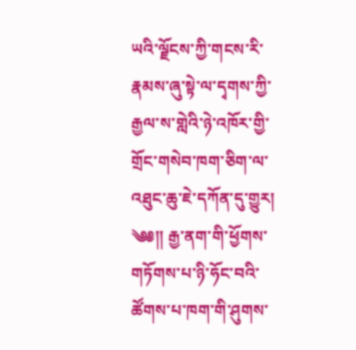ཡའི་ལྗོངས་ཀྱི་གངས་རི་རྣམས་ཞུ་སྟེ་ལ་དྭགས་ཀྱི་རྒྱལ་ས་གླེའི་ཉེ་འཁོར་གྱི་གྲོང་གསེབ་ཁག་ཅིག་ལ་འཐུང་ཆུ་ཇེ་དཀོན་དུ་གྱུར།
༄༅།། རྒྱ་ནག་གི་ཕྱོགས་གཏོགས་པ་ཉི་ཧོང་བའི་ཚོགས་པ་ཁག་གི་ཤུགས་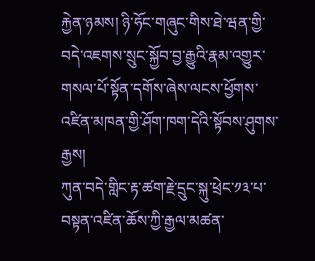རྐྱེན་ཉམས། ཉི་ཧོང་གཞུང་གིས་ཐེ་ཝན་གྱི་བདེ་འཇགས་སྲུང་སྐྱོབ་བྱ་རྒྱུའི་རྣམ་འགྱུར་གསལ་པོ་སྟོན་དགོས་ཞེས་ལངས་ཕྱོགས་འཛིན་མཁན་གྱི་ཤོག་ཁག་དེའི་སྟོབས་ཤུགས་རྒྱས།
ཀུན་བདེ་གླིང་རྟ་ཚག་རྗེ་དྲུང་སྐུ་ཕྲེང་༡༣་པ་བསྟན་འཛིན་ཆོས་ཀྱི་རྒྱལ་མཚན་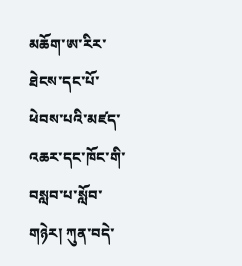མཆོག་ཨ་རིར་ཐེངས་དང་པོ་ཕེབས་པའི་མཛད་འཆར་དང་ཁོང་གི་བསླབ་པ་སློབ་གཉེར། ཀུན་བདེ་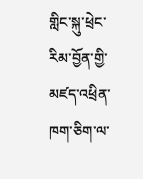གླིང་སྐུ་ཕྲེང་རིམ་བྱོན་གྱི་མཛད་འཕྲིན་ཁག་ཅིག་ལ་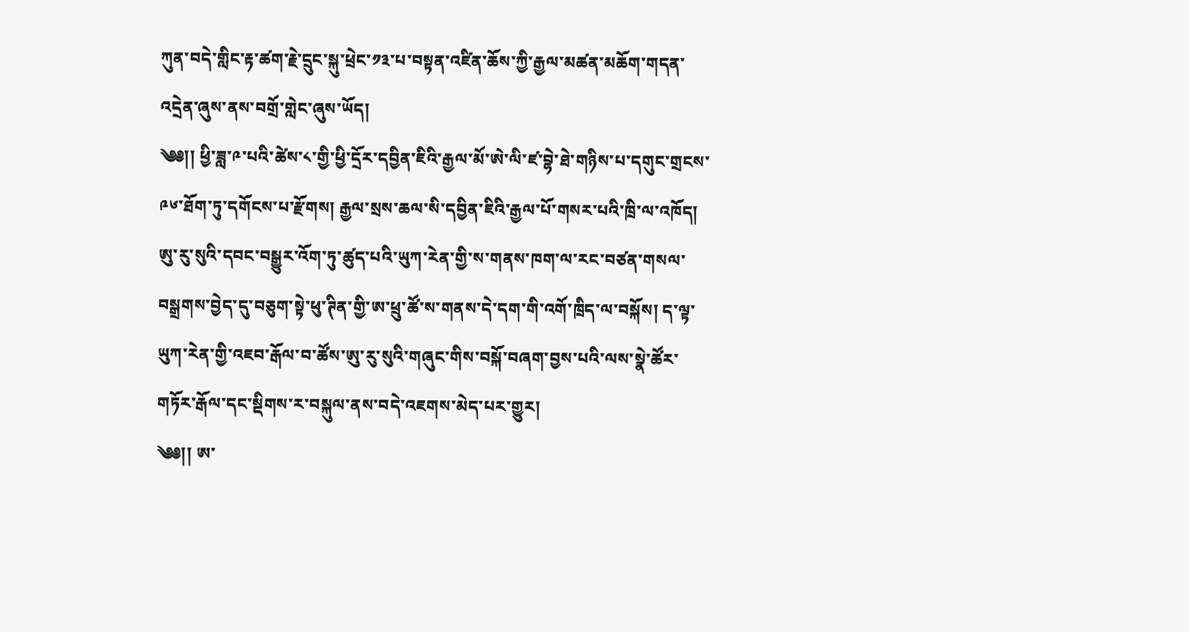ཀུན་བདེ་གླིང་རྟ་ཚག་རྗེ་དྲུང་སྐུ་ཕྲེང་༡༣་པ་བསྟན་འཛིན་ཆོས་ཀྱི་རྒྱལ་མཚན་མཆོག་གདན་འདྲེན་ཞུས་ནས་བགྲོ་གླེང་ཞུས་ཡོད།
༄༅།། ཕྱི་ཟླ་༩་པའི་ཚེས་༨་གྱི་ཕྱི་དྲོར་དབྱིན་ཇིའི་རྒྱལ་མོ་ཨེ་ལི་ཛ་བྷེ་ཐེ་གཉིས་པ་དགུང་གྲངས་༩༦་ཐོག་ཏུ་དགོངས་པ་རྫོགས། རྒྱལ་སྲས་ཆལ་སི་དབྱིན་ཇིའི་རྒྱལ་པོ་གསར་པའི་ཁྲི་ལ་འཁོད།
ཨུ་རུ་སུའི་དབང་བསྒྱུར་འོག་ཏུ་ཚུད་པའི་ཡུཀ་རེན་གྱི་ས་གནས་ཁག་ལ་རང་བཙན་གསལ་བསྒྲགས་བྱེད་དུ་བཅུག་སྟེ་ཕུ་ཊིན་གྱི་ཨ་ཕྲུ་ཚོ་ས་གནས་དེ་དག་གི་འགོ་ཁྲིད་ལ་བསྐོས། ད་ལྟ་ཡུཀ་རེན་གྱི་འཇབ་རྒོལ་བ་ཚོས་ཨུ་རུ་སུའི་གཞུང་གིས་བསྐོ་བཞག་བྱས་པའི་ལས་སྣེ་ཚོར་གཏོར་རྒོལ་དང་སྡིགས་ར་བསྐུལ་ནས་བདེ་འཇགས་མེད་པར་གྱུར།
༄༅།། ཨ་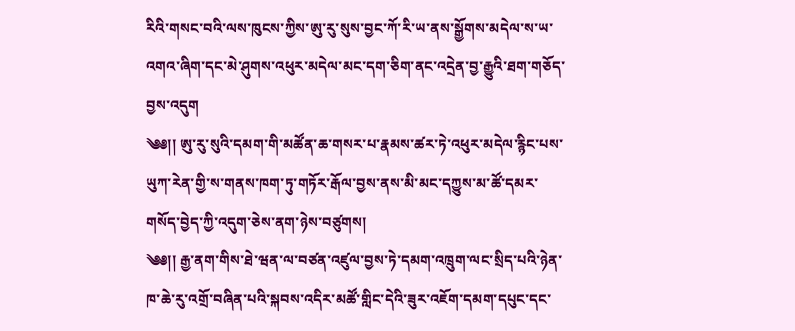རིའི་གསང་བའི་ལས་ཁུངས་ཀྱིས་ཨུ་རུ་སུས་བྱང་ཀོ་རི་ཡ་ནས་སྒྱོགས་མདེལ་ས་ཡ་འགའ་ཞིག་དང་མེ་ཤུགས་འཕུར་མདེལ་མང་དག་ཅིག་ནང་འདྲེན་བྱ་རྒྱུའི་ཐག་གཅོད་བྱས་འདུག
༄༅།། ཨུ་རུ་སུའི་དམག་གི་མཚོན་ཆ་གསར་པ་རྣམས་ཚར་ཏེ་འཕུར་མདེལ་རྙིང་པས་ཡུཀ་རེན་གྱི་ས་གནས་ཁག་ཏུ་གཏོར་རྒོལ་བྱས་ནས་མི་མང་དཀྱུས་མ་ཚོ་དམར་གསོད་བྱེད་ཀྱི་འདུག་ཅེས་ནག་ཉེས་བཙུགས།
༄༅།། རྒྱ་ནག་གིས་ཐེ་ཝན་ལ་བཙན་འཛུལ་བྱས་ཏེ་དམག་འཁྲུག་ལང་སྲིད་པའི་ཉེན་ཁ་ཆེ་རུ་འགྲོ་བཞིན་པའི་སྐབས་འདིར་མཚོ་གླིང་དེའི་ཟུར་འཇོག་དམག་དཔུང་དང་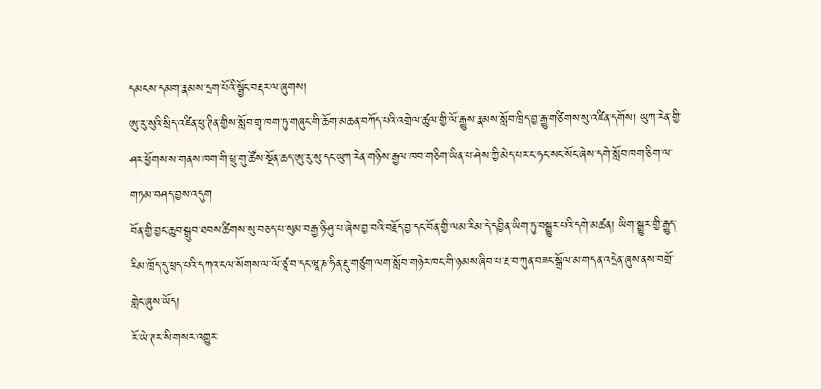དམངས་དམག་རྣམས་དྲག་པོའི་སྦྱོང་བརྡར་ལ་ཞུགས།
ཨུ་རུ་སུའི་སྲིད་འཛིན་ཕུ་ཊིན་གྱིས་སློབ་གྲྭ་ཁག་ཏུ་གཞུང་གི་ཆོག་མཆན་བཀོད་པའི་འགྲེལ་ཚུལ་གྱི་ལོ་རྒྱུས་རྣམས་སློབ་ཁྲིད་བྱ་རྒྱུ་གཙིགས་སུ་འཛིན་དགོས། ཡུཀ་རེན་གྱི་ཤར་ཕྱོགས་ས་གནས་ཁག་གི་ཕྲུ་གུ་ཚོས་སྔོན་ཆད་ཨུ་རུ་སུ་དང་ཡུཀ་རེན་གཉིས་རྒྱལ་ཁབ་གཅིག་ཡིན་པ་ཤེས་ཀྱི་མེད་པར་ང་ཧང་སང་སོང་ཞེས་དགེ་སློབ་ཁག་ཅིག་ལ་གཏམ་བཤད་བྱས་འདུག
བོན་གྱི་བྱང་ཆུབ་སྒྲུབ་ཐབས་ཚིགས་སུ་བཅད་པ་སུམ་བརྒྱ་ཉི་ཤུ་པ་ཞེས་བྱ་བའི་བརྗོད་བྱ་དང་བོན་གྱི་ལམ་རིམ་དེ་དབྱིན་ཡིག་ཏུ་བསྒྱུར་པའི་དགེ་མཚན། ཡིག་སྒྱུར་གྱི་རྒྱུད་རིམ་ཁྲོད་དུ་ཕྲད་པའི་དཀའ་ངལ་སོགས་ལ་ལོ་ཙཱ་བ་དང་ཝཱ་ཎ་ཧིན་རྡུ་གཙུག་ལག་སློབ་གཉེར་ཁང་གི་ཉམས་ཞིབ་པ་རྔ་བ་ཀུན་བཟང་སྒྲོལ་མ་གདན་འདྲེན་ཞུས་ནས་བགྲོ་གླེང་ཞུས་ཡོད།
རོ་ཡེ་ཊར་སི་གསར་འགྱུར་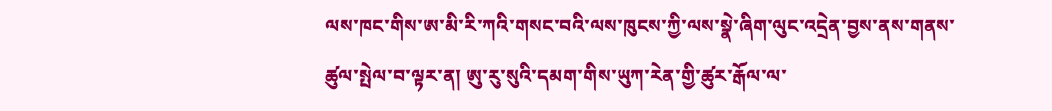ལས་ཁང་གིས་ཨ་མི་རི་ཀའི་གསང་བའི་ལས་ཁུངས་ཀྱི་ལས་སྣེ་ཞིག་ལུང་འདྲེན་བྱས་ནས་གནས་ཚུལ་སྤེལ་བ་ལྟར་ན། ཨུ་རུ་སུའི་དམག་གིས་ཡུཀ་རེན་གྱི་ཚུར་རྒོལ་ལ་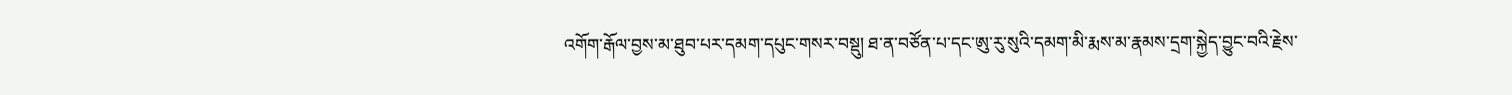འགོག་རྒོལ་བྱས་མ་ཐུབ་པར་དམག་དཔུང་གསར་བསྡུ། ཐ་ན་བཙོན་པ་དང་ཨུ་རུ་སུའི་དམག་མི་རྨས་མ་རྣམས་དྲག་སྐྱེད་བྱུང་བའི་རྗེས་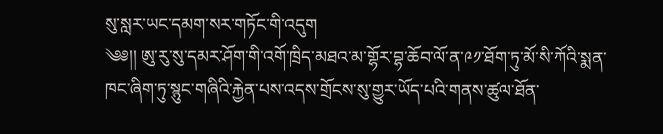སུ་སླར་ཡང་དམག་སར་གཏོང་གི་འདུག
༄༅།། ཨུ་རུ་སུ་དམར་ཤོག་གི་འགོ་ཁྲིད་མཐའ་མ་གྷོར་བྷ་ཆོབ་ལོ་ན་༩༡་ཐོག་ཏུ་མོ་སི་ཀོའི་སྨན་ཁང་ཞིག་ཏུ་སྙུང་གཞིའི་རྐྱེན་པས་འདས་གྲོངས་སུ་གྱུར་ཡོད་པའི་གནས་ཚུལ་ཐོན་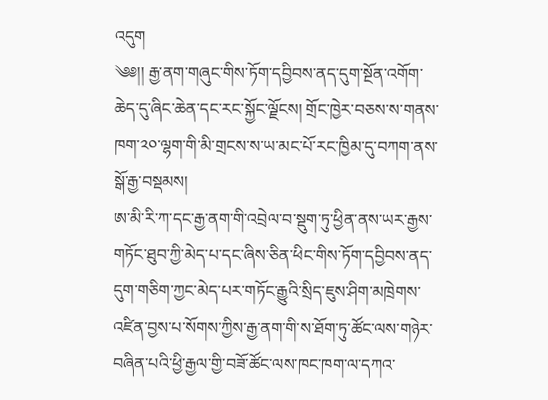འདུག
༄༅།། རྒྱ་ནག་གཞུང་གིས་ཏོག་དབྱིབས་ནད་དུག་སྔོན་འགོག་ཆེད་དུ་ཞིང་ཆེན་དང་རང་སྐྱོང་ལྗོངས། གྲོང་ཁྱེར་བཅས་ས་གནས་ཁག་༢༠་ལྷག་གི་མི་གྲངས་ས་ཡ་མང་པོ་རང་ཁྱིམ་དུ་བཀག་ནས་སྒོ་རྒྱ་བསྡམས།
ཨ་མི་རི་ཀ་དང་རྒྱ་ནག་གི་འབྲེལ་བ་སྡུག་ཏུ་ཕྱིན་ནས་ཡར་རྒྱས་གཏོང་ཐུབ་ཀྱི་མེད་པ་དང་ཞིས་ཅིན་ཕིང་གིས་ཏོག་དབྱིབས་ནད་དུག་གཅིག་ཀྱང་མེད་པར་གཏོང་རྒྱུའི་སྲིད་ཇུས་ཤིག་མཁྲེགས་འཛིན་བྱས་པ་སོགས་ཀྱིས་རྒྱ་ནག་གི་ས་ཐོག་ཏུ་ཚོང་ལས་གཉེར་བཞིན་པའི་ཕྱི་རྒྱལ་གྱི་བཟོ་ཚོང་ལས་ཁང་ཁག་ལ་དཀའ་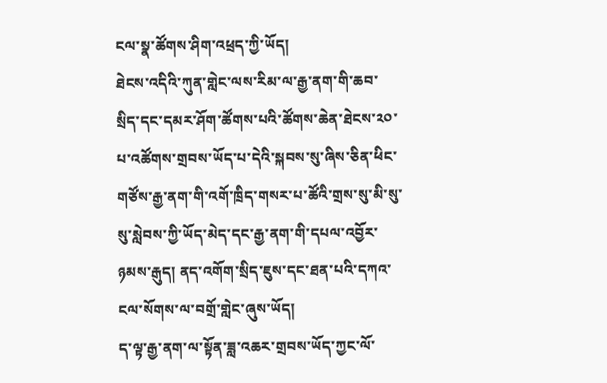ངལ་སྣ་ཚོགས་ཤིག་འཕྲད་ཀྱི་ཡོད།
ཐེངས་འདིའི་ཀུན་གླེང་ལས་རིམ་ལ་རྒྱ་ནག་གི་ཆབ་སྲིད་དང་དམར་ཤོག་ཚོགས་པའི་ཚོགས་ཆེན་ཐེངས་༢༠་པ་འཚོགས་གྲབས་ཡོད་པ་དེའི་སྐབས་སུ་ཞིས་ཅིན་ཕིང་གཙོས་རྒྱ་ནག་གི་འགོ་ཁྲིད་གསར་པ་ཚོའི་གྲས་སུ་མི་སུ་སུ་སླེབས་ཀྱི་ཡོད་མེད་དང་རྒྱ་ནག་གི་དཔལ་འབྱོར་ཉམས་རྒུད། ནད་འགོག་སྲིད་ཇུས་དང་ཐན་པའི་དཀའ་ངལ་སོགས་ལ་བགྲོ་གླེང་ཞུས་ཡོད།
ད་ལྟ་རྒྱ་ནག་ལ་སྟོན་ཟླ་འཆར་གྲབས་ཡོད་ཀྱང་ལོ་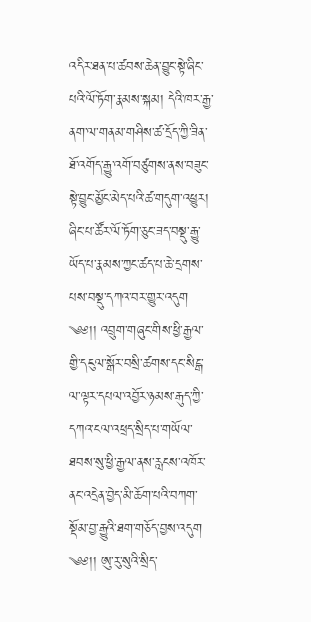འདིར་ཐན་པ་ཚབས་ཆེན་བྱུང་སྟེ་ཞིང་པའི་ལོ་ཏོག་རྣམས་སྐམ། དེའི་ཁར་རྒྱ་ནག་ལ་གནམ་གཤིས་ཚ་དྲོད་ཀྱི་ཟིན་ཐོ་འགོད་རྒྱུ་འགོ་བཙུགས་ནས་བཟུང་སྟེ་བྱུང་མྱོང་མེད་པའི་ཚ་གདུག་འཕྱུར། ཞིང་པ་ཚོར་ལོ་ཏོག་ཅུང་ཟད་བསྡུ་རྒྱུ་ཡོད་པ་རྣམས་ཀྱང་ཚད་པ་ཆེ་དྲགས་པས་བསྡུ་དཀའ་བར་གྱུར་འདུག
༄༅།། འབྲུག་གཞུང་གིས་ཕྱི་རྒྱལ་གྱི་དངུལ་སྒོར་བསྲི་ཚགས་དང་སིངྒ་ལ་ལྟར་དཔལ་འབྱོར་ཉམས་རྒུད་ཀྱི་དཀའ་ངལ་འཕྲད་སྲིད་པ་གཡོལ་ཐབས་སུ་ཕྱི་རྒྱལ་ནས་རླངས་འཁོར་ནང་འདྲེན་བྱེད་མི་ཆོག་པའི་བཀག་སྡོམ་བྱ་རྒྱུའི་ཐག་གཅོད་བྱས་འདུག
༄༅།། ཨུ་རུ་སུའི་སྲིད་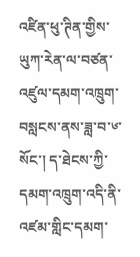འཛིན་ཕུ་ཊིན་གྱིས་ཡུཀ་རེན་ལ་བཙན་འཛུལ་དམག་འཁྲུག་བསླངས་ནས་ཟླ་བ་༦་སོང་། ད་ཐེངས་ཀྱི་དམག་འཁྲུག་འདི་ནི་འཛམ་གླིང་དམག་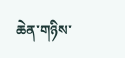ཆེན་གཉིས་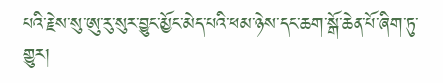པའི་རྗེས་སུ་ཨུ་རུ་སུར་བྱུང་མྱོང་མེད་པའི་ཕམ་ཉེས་དང་ཆག་སྒོ་ཆེན་པོ་ཞིག་ཏུ་གྱུར།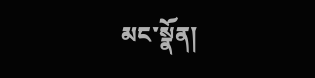མང་སྣོན།